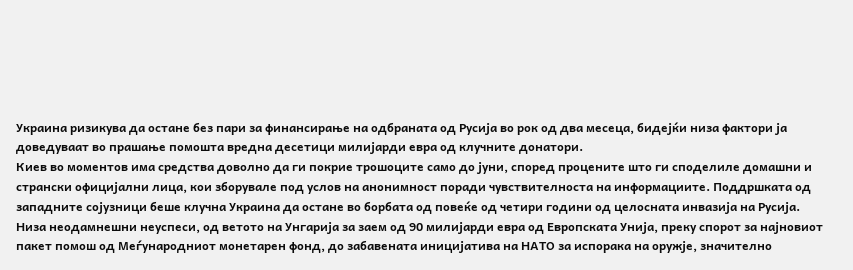Украина ризикува да остане без пари за финансирање на одбраната од Русија во рок од два месеца, бидејќи низа фактори ја доведуваат во прашање помошта вредна десетици милијарди евра од клучните донатори.
Киев во моментов има средства доволно да ги покрие трошоците само до јуни, според процените што ги споделиле домашни и странски официјални лица, кои зборувале под услов на анонимност поради чувствителноста на информациите. Поддршката од западните сојузници беше клучна Украина да остане во борбата од повеќе од четири години од целосната инвазија на Русија.
Низа неодамнешни неуспеси, од ветото на Унгарија за заем од 90 милијарди евра од Европската Унија, преку спорот за најновиот пакет помош од Меѓународниот монетарен фонд, до забавената иницијатива на НАТО за испорака на оружје, значително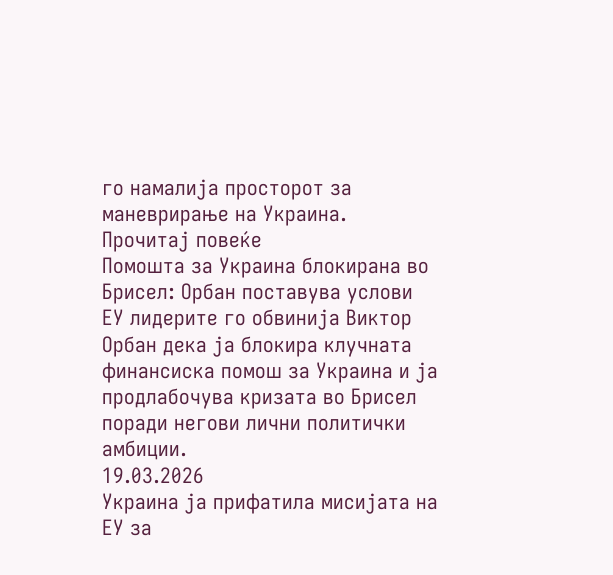го намалија просторот за маневрирање на Украина.
Прочитај повеќе
Помошта за Украина блокирана во Брисел: Орбан поставува услови
ЕУ лидерите го обвинија Виктор Орбан дека ја блокира клучната финансиска помош за Украина и ја продлабочува кризата во Брисел поради негови лични политички амбиции.
19.03.2026
Украина ја прифатила мисијата на ЕУ за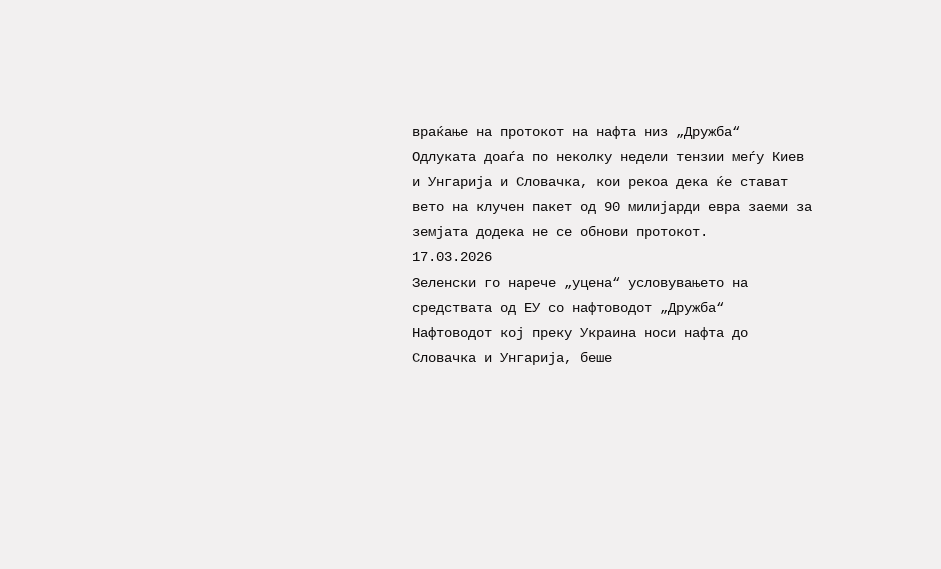враќање на протокот на нафта низ „Дружба“
Одлуката доаѓа по неколку недели тензии меѓу Киев и Унгарија и Словачка, кои рекоа дека ќе стават вето на клучен пакет од 90 милијарди евра заеми за земјата додека не се обнови протокот.
17.03.2026
Зеленски го нарече „уцена“ условувањето на средствата од ЕУ со нафтоводот „Дружба“
Нафтоводот кој преку Украина носи нафта до Словачка и Унгарија, беше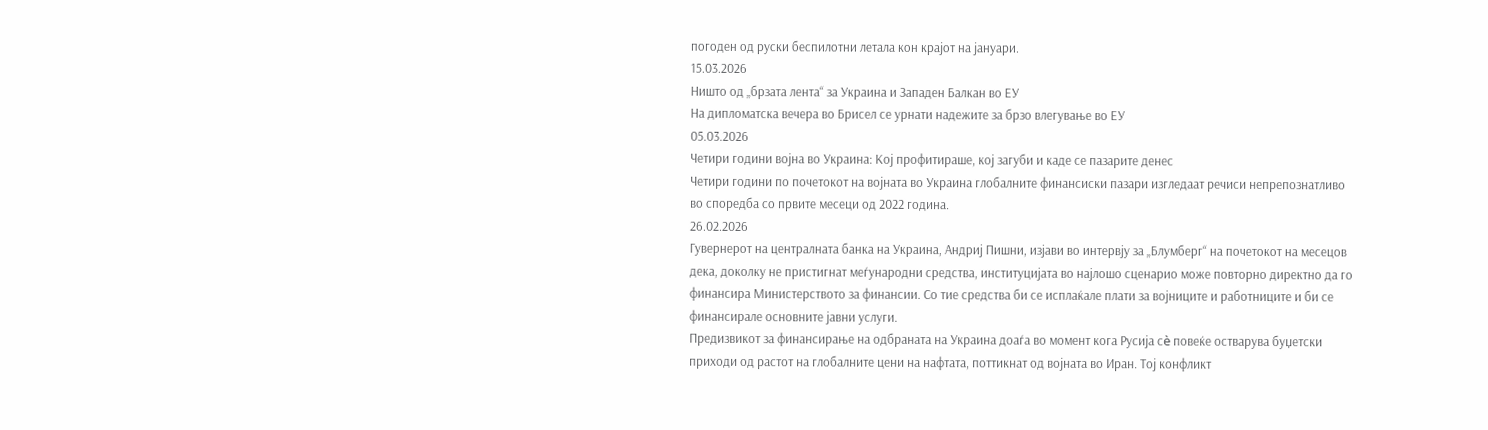погоден од руски беспилотни летала кон крајот на јануари.
15.03.2026
Ништо од „брзата лента“ за Украина и Западен Балкан во ЕУ
На дипломатска вечера во Брисел се урнати надежите за брзо влегување во ЕУ
05.03.2026
Четири години војна во Украина: Кој профитираше, кој загуби и каде се пазарите денес
Четири години по почетокот на војната во Украина глобалните финансиски пазари изгледаат речиси непрепознатливо во споредба со првите месеци од 2022 година.
26.02.2026
Гувернерот на централната банка на Украина, Андриј Пишни, изјави во интервју за „Блумберг“ на почетокот на месецов дека, доколку не пристигнат меѓународни средства, институцијата во најлошо сценарио може повторно директно да го финансира Министерството за финансии. Со тие средства би се исплаќале плати за војниците и работниците и би се финансирале основните јавни услуги.
Предизвикот за финансирање на одбраната на Украина доаѓа во момент кога Русија сè повеќе остварува буџетски приходи од растот на глобалните цени на нафтата, поттикнат од војната во Иран. Тој конфликт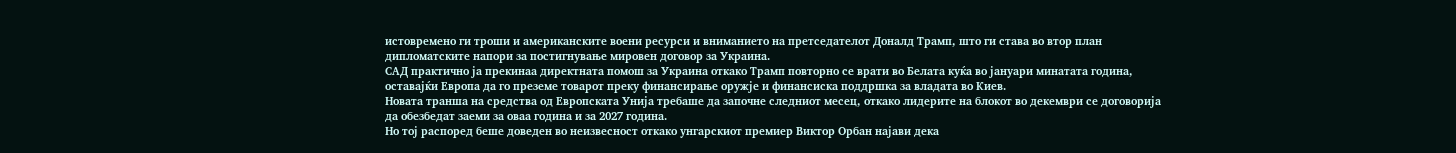истовремено ги троши и американските воени ресурси и вниманието на претседателот Доналд Трамп, што ги става во втор план дипломатските напори за постигнување мировен договор за Украина.
САД практично ја прекинаа директната помош за Украина откако Трамп повторно се врати во Белата куќа во јануари минатата година, оставајќи Европа да го преземе товарот преку финансирање оружје и финансиска поддршка за владата во Киев.
Новата транша на средства од Европската Унија требаше да започне следниот месец, откако лидерите на блокот во декември се договорија да обезбедат заеми за оваа година и за 2027 година.
Но тој распоред беше доведен во неизвесност откако унгарскиот премиер Виктор Орбан најави дека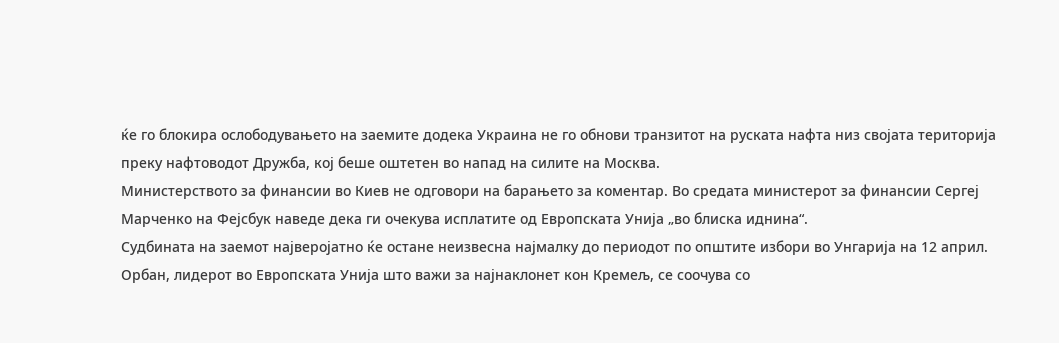ќе го блокира ослободувањето на заемите додека Украина не го обнови транзитот на руската нафта низ својата територија преку нафтоводот Дружба, кој беше оштетен во напад на силите на Москва.
Министерството за финансии во Киев не одговори на барањето за коментар. Во средата министерот за финансии Сергеј Марченко на Фејсбук наведе дека ги очекува исплатите од Европската Унија „во блиска иднина“.
Судбината на заемот најверојатно ќе остане неизвесна најмалку до периодот по општите избори во Унгарија на 12 април. Орбан, лидерот во Европската Унија што важи за најнаклонет кон Кремељ, се соочува со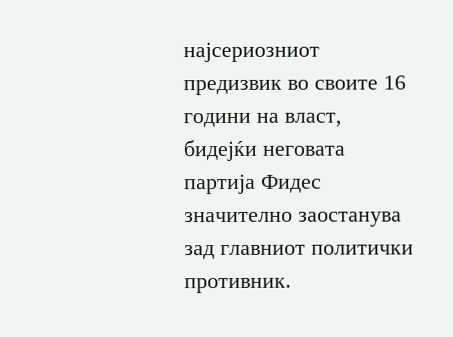најсериозниот предизвик во своите 16 години на власт, бидејќи неговата партија Фидес значително заостанува зад главниот политички противник.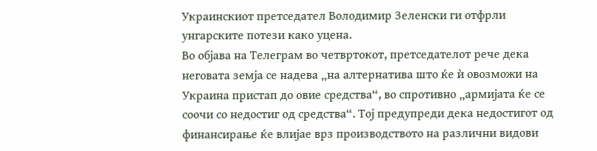Украинскиот претседател Володимир Зеленски ги отфрли унгарските потези како уцена.
Во објава на Телеграм во четвртокот, претседателот рече дека неговата земја се надева „на алтернатива што ќе ѝ овозможи на Украина пристап до овие средства“, во спротивно „армијата ќе се соочи со недостиг од средства“. Тој предупреди дека недостигот од финансирање ќе влијае врз производството на различни видови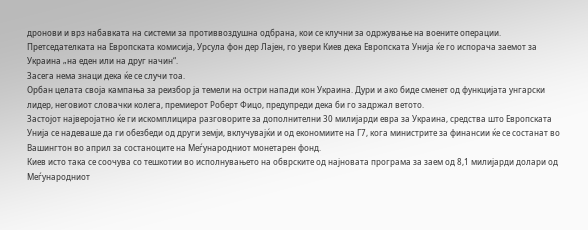дронови и врз набавката на системи за противвоздушна одбрана, кои се клучни за одржување на воените операции.
Претседателката на Европската комисија, Урсула фон дер Лајен, го увери Киев дека Европската Унија ќе го испорача заемот за Украина „на еден или на друг начин“.
Засега нема знаци дека ќе се случи тоа.
Орбан целата своја кампања за реизбор ја темели на остри напади кон Украина. Дури и ако биде сменет од функцијата унгарски лидер, неговиот словачки колега, премиерот Роберт Фицо, предупреди дека би го задржал ветото.
Застојот најверојатно ќе ги искомплицира разговорите за дополнителни 30 милијарди евра за Украина, средства што Европската Унија се надеваше да ги обезбеди од други земји, вклучувајќи и од економиите на Г7, кога министрите за финансии ќе се состанат во Вашингтон во април за состаноците на Меѓународниот монетарен фонд.
Киев исто така се соочува со тешкотии во исполнувањето на обврските од најновата програма за заем од 8,1 милијарди долари од Меѓународниот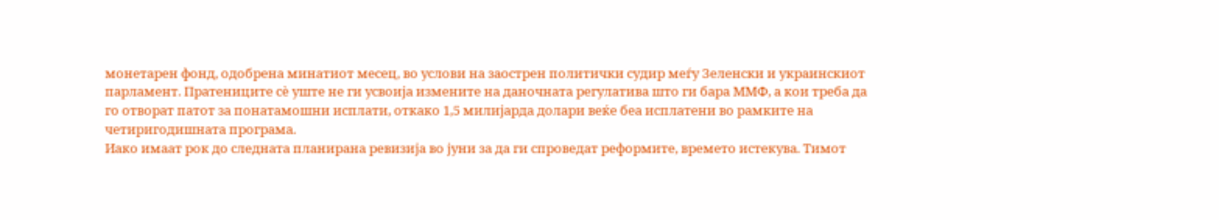монетарен фонд, одобрена минатиот месец, во услови на заострен политички судир меѓу Зеленски и украинскиот парламент. Пратениците сè уште не ги усвоија измените на даночната регулатива што ги бара ММФ, а кои треба да го отворат патот за понатамошни исплати, откако 1,5 милијарда долари веќе беа исплатени во рамките на четиригодишната програма.
Иако имаат рок до следната планирана ревизија во јуни за да ги спроведат реформите, времето истекува. Тимот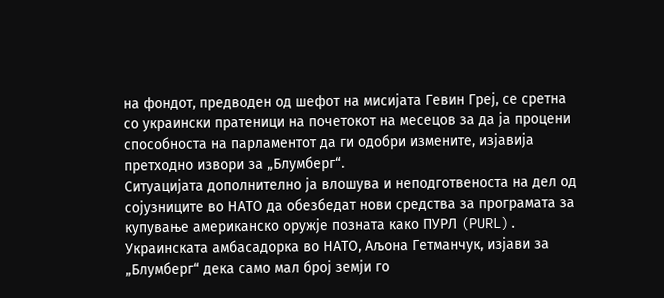на фондот, предводен од шефот на мисијата Гевин Греј, се сретна со украински пратеници на почетокот на месецов за да ја процени способноста на парламентот да ги одобри измените, изјавија претходно извори за „Блумберг“.
Ситуацијата дополнително ја влошува и неподготвеноста на дел од сојузниците во НАТО да обезбедат нови средства за програмата за купување американско оружје позната како ПУРЛ (PURL). Украинската амбасадорка во НАТО, Аљона Гетманчук, изјави за „Блумберг“ дека само мал број земји го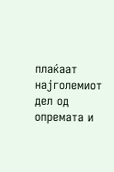плаќаат најголемиот дел од опремата и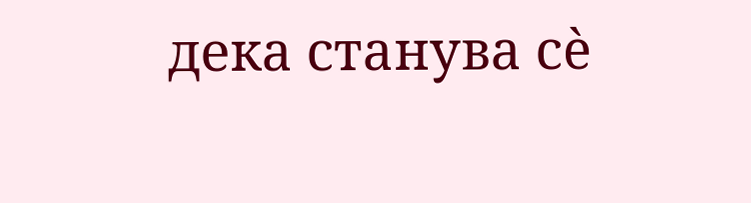дека станува сè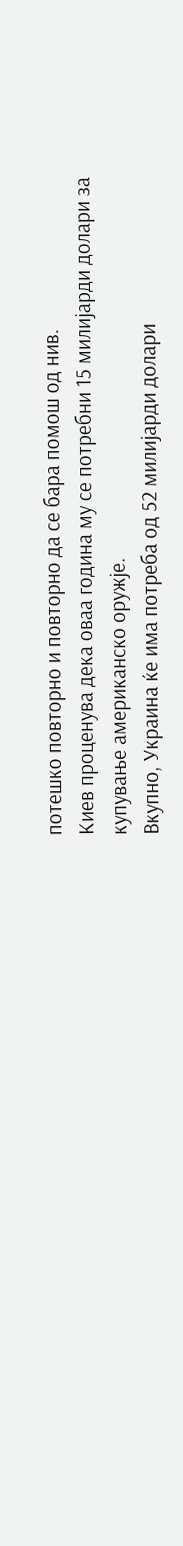потешко повторно и повторно да се бара помош од нив.
Киев проценува дека оваа година му се потребни 15 милијарди долари за купување американско оружје.
Вкупно, Украина ќе има потреба од 52 милијарди долари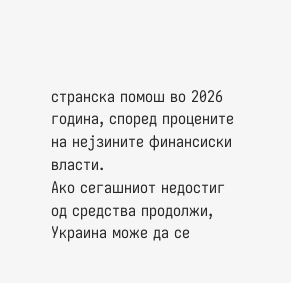странска помош во 2026 година, според процените на нејзините финансиски власти.
Ако сегашниот недостиг од средства продолжи, Украина може да се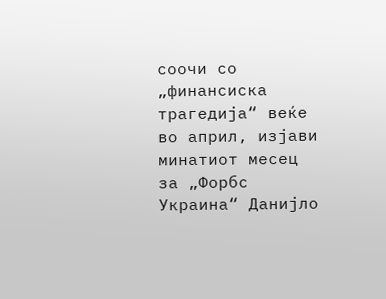соочи со „финансиска трагедија“ веќе во април, изјави минатиот месец за „Форбс Украина“ Данијло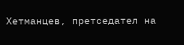Хетманцев, претседател на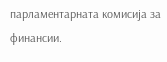парламентарната комисија за финансии.